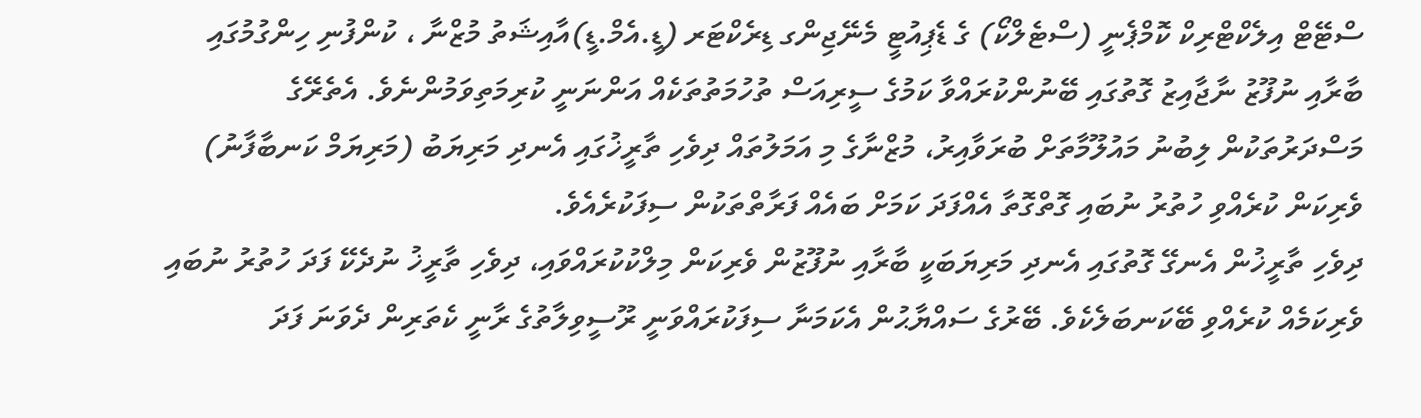ސްޓޭޓް އިލެކްޓްރިކް ކޮމްޕެނީ (ސްޓެލްކޯ) ގެ ޑެޕިއުޓީ މެނޭޖިންގ ޑިރެކްޓަރ (ޑީ.އެމް.ޑީ)އާއިޝަތު މުޒްނާ ، ކުންފުނި ހިންގުމުގައި ބާރާއި ނުފޫޒު ނާޖާއިޒު ގޮތުގައި ބޭނުންކުރައްވާ ކަމުގެ ސީރިއަސް ތުހުމަތުތަކެއް އަންނަނީ ކުރިމަތިވަމުންނެވެ. އެތެރޭގެ މަސްދަރުތަކުން ލިބުނު މައުލޫމާތަށް ބުރަވާއިރު، މުޒްނާގެ މި އަމަލުތައް ދިވެހި ތާރީޚުގައި އެނދި މަރިޔަބު (މަރިޔަމް ކަނބާފާނު) ވެރިކަން ކުރެއްވި ހުތުރު ނުބައި ގޮތްގޮތާ އެއްފަދަ ކަމަށް ބައެއް ފަރާތްތަކުން ސިފަކުރެއެވެ.
ދިވެހި ތާރީޚުން އެނގޭ ގޮތުގައި އެނދި މަރިޔަބަކީ ބާރާއި ނުފޫޒުން ވެރިކަން މިލްކުކުރައްވައި، ދިވެހި ތާރީޚު ނުދެކޭ ފަދަ ހުތުރު ނުބައި ވެރިކަމެއް ކުރެއްވި ބޭކަނބަލެކެވެ. ބޭރުގެ ސައްޔާޙުން އެކަމަނާ ސިފަކުރައްވަނީ ރޫސީވިލާތުގެ ރާނީ ކެތަރިން ދެވަނަ ފަދަ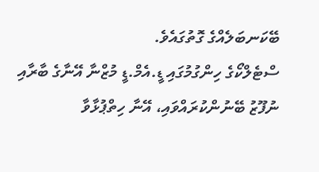ބޭކަނބަލެއްގެ ގޮތުގައެވެ.
ސްޓެލްކޯގެ ހިންގުމުގައި ޑީ.އެމް.ޑީ މުޒްނާ އޭނާގެ ބާރާއި ނުފޫޒު ބޭނުންކުރައްވައި، އޭނާ ހިތްޕުޅާވާ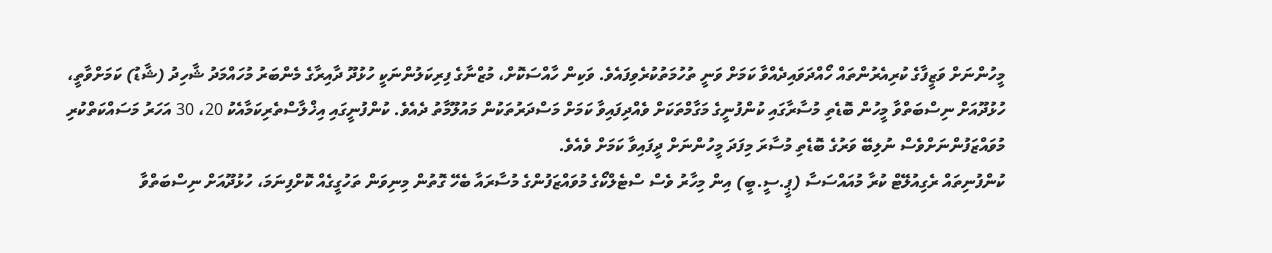މީހުންނަށް ވަޒީފާގެ ކުރިއެރުންތައް ހޯއްދަވައިދެއްވާ ކަމަށް ވަނީ ތުހުމަތުކުރެވިފައެވެ. ވަކިން ހާއްސަކޮށް، މުޒްނާގެ ފިރިކަލުންނަކީ ހުޅުދޫ ދާއިރާގެ މެންބަރު މުހައްމަދު ޝާހިދު (ޝާޑު) ކަމަށްވާތީ، ހުޅުދޫއަށް ނިސްބަތްވާ މީހުން ބޮޑެތި މުސާރާގައި ކުންފުނީގެ މަގާމްތަކަށް ވެއްދިފައިވާ ކަމަށް މަސްދަރުތަކުން މައުލޫމާތު ދެއެވެ. ކުންފުނީގައި އިޚްލާސްތެރިކަމާއެކު 20، 30 އަހަރު މަސައްކަތްކުރި މުވައްޒަފުންނަށްވެސް ނުލިބޭ ވަރުގެ ބޮޑެތި މުސާރަ މިފަދަ މީހުންނަށް ދީފައިވާ ކަމަށް ވެއެވެ.
ކުންފުނިތައް ރެގިއުލޭޓް ކުރާ މުއައްސަސާ (ޕީ.ސީ.ބީ) އިން މިހާރު ވެސް ސްޓެލްކޯގެ މުވައްޒަފުންގެ މުސާރައާ ބެހޭ ގޮތުން މިނިވަން ތަހުގީގެއް ކޮށްފިނަމަ، ހުޅުދޫއަށް ނިސްބަތްވާ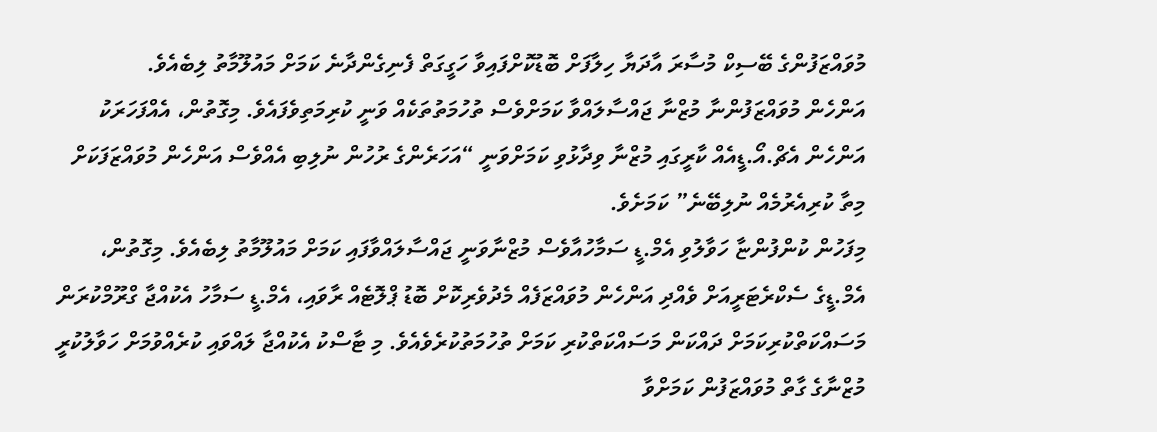މުވައްޒަފުންގެ ބޭސިކް މުސާރަ އާދަޔާ ހިލާފަށް ބޮޑުކޮށްފައިވާ ހަގީގަތް ފެނިގެންދާނެ ކަމަށް މައުލޫމާތު ލިބެއެވެ.
އަންހެން މުވައްޒަފުންނާ މުޒްނާ ޖައްސާލައްވާ ކަމަށްވެސް ތުހުމަތުތަކެއް ވަނީ ކުރިމަތިވެފައެވެ. މިގޮތުން، އެއްފަހަރަކު އަންހެން އެޗް.އޯ.ޑީއެއް ކާރީގައި މުޒްނާ ވިދާޅުވި ކަމަށްވަނީ “އަހަރެންގެ ރުހުން ނުލިބި އެއްވެސް އަންހެން މުވައްޒަފަކަށް މިތާ ކުރިއެރުމެއް ނުލިބޭނެ” ކަމަށެވެ.
މިފަހުން ކުންފުންޏާ ހަވާލުވި އެމް.ޑީ ސަމާހުއާވެސް މުޒްނާވަނީ ޖައްސާލައްވާފައި ކަމަށް މައުލޫމާތު ލިބެއެވެ. މިގޮތުން، އެމް.ޑީގެ ސެކްރެޓަރީއަށް ވެއްދި އަންހެން މުވައްޒަފެއް މެދުވެރިކޮށް ބޮޑު ޕްލޮޓެއް ރާވައި، އެމް.ޑީ ސަމާހު އެކުއްޖާ ގްރޫމްކުރަން މަސައްކަތްކުރިކަމަށް ދައްކަން މަސައްކަތްކުރި ކަމަށް ތުހުމަތުކުރެވެއެވެ. މި ޓާސްކު އެކުއްޖާ ލައްވައި ކުރެއްވުމަށް ހަވާލުކުރީ މުޒްނާގެ ގާތް މުވައްޒަފުން ކަމަށްވާ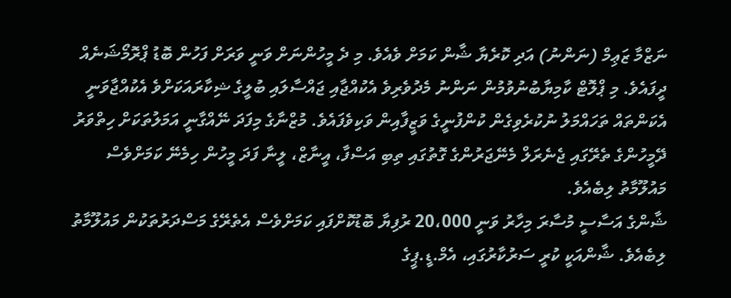ނަޒްމާ ޒަޢިމް (ނަންނު) އަދި ކޮރެޔާ ޝާން ކަމަށް ވެއެވެ. މި ދެ މީހުންނަށް ވަނީ ވަރަށް ފަހުން ބޮޑު ޕްރޮމޯޝަނެއް ދީފައެވެ. މި ޕްލޮޓް ކާމިޔާބުނުވުމުން ނަންނު މެދުވެރިވެ އެކުއްޖާއި ޖައްސާލައި ބުލީގެ ޝިކާރައަކަށްވެ އެކުއްޖާވަނީ އެކަންތައް ތަހައްމަލު ނުކުރެވިގެން ކުންފުނީގެ ވަޒީފާއިން ވަކިވެފައެވެ. މުޒްނާގެ މިފަދަ ނޭއްގާނީ އަމަލުތަކަށް ހިތްވަރު ދޭމީހުންގެ ތެރޭގައި ޖެނެރަލް މެނޭޖަރުންގެ ގޮތުގައި ތިބި އަސްފާ، އީނާޒް، ލީނާ ފަދަ މީހުން ހިމެނޭ ކަމަށްވެސް މައުލޫމާތު ލިބެއެވެ.
ޝާންގެ އަސާސީ މުސާރަ މިހާރު ވަނީ 20،000 ރުފިޔާ ބޮޑުކޮށްފައި ކަމަށްވެސް އެތެރޭގެ މަސްދަރުތަކުން މައުލޫމާތު ލިބެއެވެ. ޝާންއަކީ ކުރީ ސަރުކާރުގައި، އެމް.ޑީ.ޕީގެ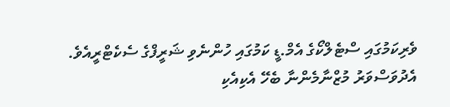ވެރިކަމުގައި ސްޓެލްކޯގެ އެމް.ޑީ ކަމުގައި ހުންނެވި ޝަރީފްގެ ސެކެޓްރީއެވެ. އެދުވަސްވަރު މުޒްނާމެންނާ ބެހޭ އެކިއެކި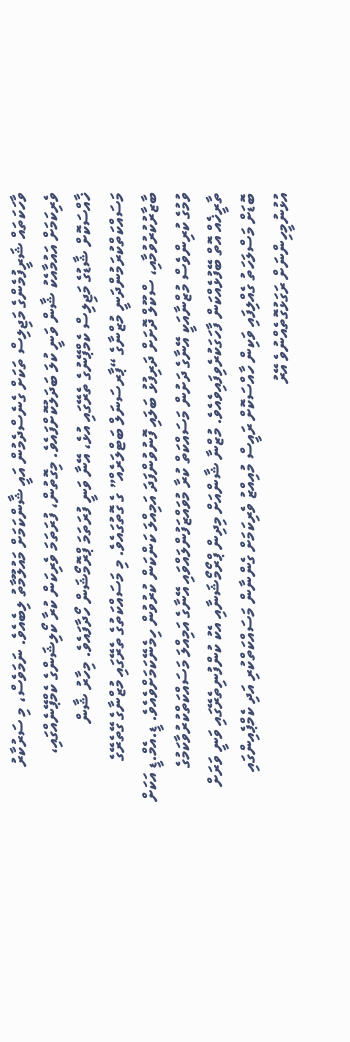ވާހަކަތައް ޝަރީފުމެންގެ މަޖިލިސް ތަކަށް ގެނެސްދެމުން އައީ ޝާންކަމަށް މައުލޫމާތު ލިބެއެވެ. ނަމަވެސް، މި ސަރުކާރު ވެރިކަމަށް އައުމާއެކު ޝާން ވަނީ ކުލަ ބަދަލުކޮށްފައެވެ. މިގޮތުން، ފުރަތަމަ ވެރިކަން ކުރާ ކޯލިޝަންގެ ކެމްޕޭނެއްގައި، ޚާއްސަކޮށް ޝާޑުގެ މަޖިލިސް ކެމްޕޭނުގެ ތެރޭގައި އުޅެ، އޭނާ ވަނީ ފުރަތަމަ ޕްރޮމޯޝަން ހޯދާފައެވެ. މިހާރު ޝާން މަސައްކަތްކުރަމުންދަނީ މުޒްނާގެ “ޕާރސަނަލް ބަޓްލަރެއް” ގެ ގޮތުގައެވެ. މި މަސައްކަތުގެ ތެރޭގައި މުޒްނާގެ ގޭތެރޭގެ ބާޒާރުކުރުވުމާއި، ސްކޫލް ދޮށަށް ދަރިފުޅު ބަލައި ފޮނުވުންފަދަ އަމިއްލަ ކަންކަން ކުރުވުން ހިމެނޭކަމަށްވެއެވެ. ޑީ.އެމް.ޑީ އަކަށް ވުމުގެ ކުރިންވެސް މުޒްނާއަކީ އޭނާގެ ދަށުން މަސައްކަތް ކުރާ މުވައްޒަފުންލައްވައި އޭނާގެ އަމިއްލަ މަސައްކަތްކުރުވާކަމުގެ ތާރީޚެއް އޮތް ބޭފުޅެއްކަން ފާހަގަކުރެވިފައިވެއެވެ. މުޒްނާ ޝާންއަށް މިދިން ޕްރޯމޯޝަނާއި އެކު ކުންފުނިތެރޭގައި ވަނީ ވަރަށް ބޮޑަށް މަސްލަހަތު ގެއްލިފައި ވަކިން ހާއްސަކޮށް ރައީސް މުއިއްޒު ވެރިކަމަށް ގެންނާން މަސައްކަތްކުރި އަދި ކެމްޕެއިންގައި އުޅުނުމީހިންނަށް ރަގަޅުގޮތެއްނުވެ އޭރު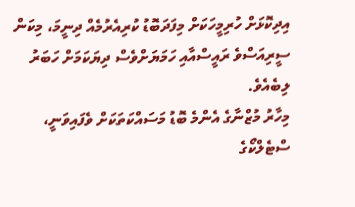އިދިކޮޅަށް ހުރިމީހަކަށް މިފަދަބޮޑު ކުރިއެރުމެއް ދިނީމަ، މިކަން ސީރިއަސްވެ ރައީސްއާއި ހަމަޔަށްވެސް ދިޔަކަމަށް ހަބަރު ލިބެއެވެ.
މިހާރު މުޒްނާގެ އެންމެ ބޮޑު މަސައްކަތަކަށް ވެފައިވަނީ، ސްޓެލްކޯގެ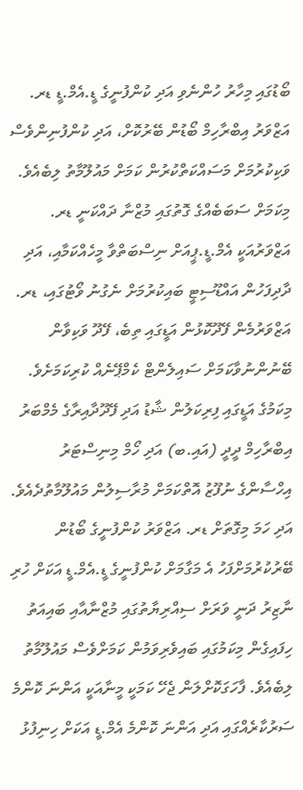ބޯޑުގައި މިހާރު ހުންނެވި އަދި ކުންފުނީގެ ޑީ.އެމް.ޑީ ޑރ. އަޒްވަރު އިބްރާހިމް ބޯޑުން ބޭރުކޮށް، އަދި ކުންފުނިންވެސް ވަކިކުރުމަށް މަސައްކަތްކުރުން ކަމަށް މައުލޫމާތު ލިބެއެވެ. މިކަމަށް ސަބަބެއްގެ ގޮތުގައި މުޒްނާ ދައްކަނީ ޑރ. އަޒްވަރުއަކީ އެމް.ޑީ.ޕީއަށް ނިސްބަތްވާ މީހެއްކަމާއި، އަދި ދާދިފަހުން އައްޑޫސިޓީ ބައިކުރުމަށް ނެގުނު ވޯޓުގައި، ޑރ. އަޒްވަރުމެން ފޭދޫކޮޅުން އަޑީގައި ތިބެ، ފޭދޫ ވަކިވާން ބޭނުންނުވާކަމަށް ސައިލެންޓް ކެމްޕޭނެއް ކުރިކަމަށެވެ. މިކަމުގެ އަޑީގައި ފިރިކަލުން ޝާޑު އަދި ފޭދޫދާއިރާގެ މެމްބަރު އިބްރާހިމް ދީދީ (އައި.ބ) އަދި ހޯމް މިނިސްޓަރު އިހްސާންގެ ނުފޫޒު އޮތްކަމަށް މުރާސިލުން މައުލޫމާތުދެއެވެ.
އަދި ހަމަ މިގޮތަށް ޑރ. އަޒްވަރު ކުންފުނީގެ ބޯޑުން ބޭރުކުރުމަށްފަހު އެ މަގާމަށް ކުންފުނީގެ ޑީ.އެމް.ޑީ އަކަށް ހުރި ނާޒިރު ދަނީ ވަރަށް ސިއްރިޔާތުގައި މުޒްނާއާއި ބައިއަތު ހިފައިގެން މިކަމުގައި ބައިވެރިވަމުން ކަމަށްވެސް މައުލޫމާތު ލިބެއެވެ. ފާހަގަކޮށްލަން ޖެހޭ ކަމަކީ މީނާއަކީ އަންނަ ކޮންމެ ސަރުކާރެއްގައި އަދި އަންނަ ކޮންމެ އެމް.ޑީ އަކަށް ހިނިފުޅު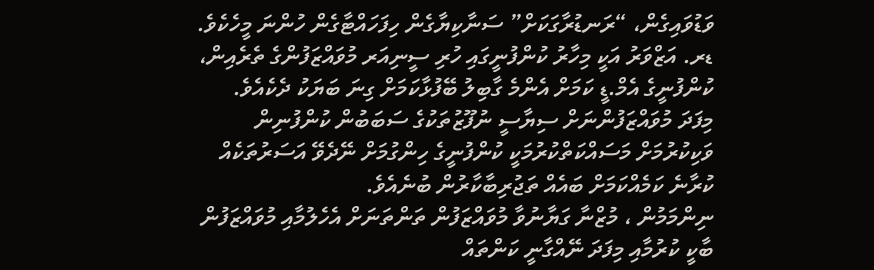ވަޑުވައިގެން، “ރަނޑުރާގަކަށް” ސަނާކިޔާގެން ހިފަހައްޓާގެން ހުންނަ މީހެކެވެ.
ޑރ. އަޒްވަރު އަކީ މިހާރު ކުންފުނީގައި ހުރި ސީނިއަރ މުވައްޒަފުންގެ ތެރެއިން، ކުންފުނީގެ އެމް.ޑީ ކަމަށް އެންމެ ގާބިލު ބޭފުޅާކަމަށް ގިނަ ބަޔަކު ދެކެއެވެ. މިފަދަ މުވައްޒަފުންނަށް ސިޔާސީ ނުފޫޒުތަކުގެ ސަބަބުން ކުންފުނިން ވަކިކުރުމަށް މަސައްކަތްކުރުމަކީ ކުންފުނީގެ ހިންގުމަށް ނޭދެވޭ އަސަރުތަކެއް ކުރާނެ ކަމެއްކަމަށް ބައެއް ތަޖުރިބާކާރުން ބުނެއެވެ.
ނިންމަމުން ، މުޒްނާ ގަޔާނުވާ މުވައްޒަފުން ތަންތަނަށް އެހެލުމާއި މުވައްޒަފުން ބާކީ ކުރުމާއި މިފަދަ ނޭއްގާނީ ކަންތައް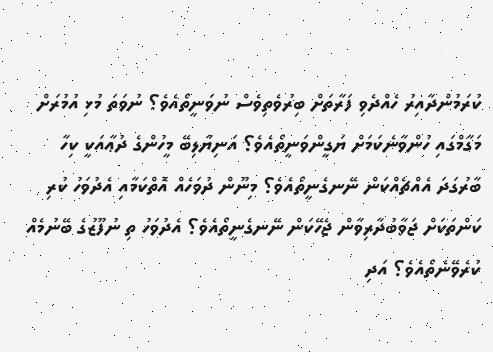ކުރަމުންދާއިރު ހެއްދެވި ފަރާތަށް ބިރުވެތިވެސް ނުވަނީތޯއެވެ؟ ނުވަތަ މުޅި އުމުރަށް މަގާމްގައި ހުންވާނެކަމަށް ޔަގީންވަނީތޯއެވެ؟ އަނިޔާލިބޭ މީހުންގެ ދުޢާއަކީ ކިހާ ބާރުގަދަ އެއްޗެއްކަން ނޭނގެނީތޯއެވެ؟ މިނޫން ދުވަހެއް އޮތްކަމާއި އެދުވަހު ކުރި ކަންތަކަށް ޖަވާބުދާރިވާން ޖެހޭކަން ނޭނގެނީތޯއެވެ؟ އެދުވަހު ތި ނުފޫޒުގެ ބޭނުމެއް ކުރެވޭނެތޯއެވެ؟ އަދި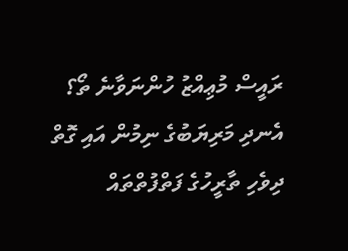ރައީސް މުޢިއްޒު ހުންނަވާނެ ތޯ؟ އެނދި މަރިޔަބުގެ ނިމުން އައި ގޮތް ދިވެހި ތާރީހުގެ ފަތްފުތްތައް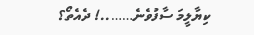ކިޔާލީމަ ސާފުވެނެ……..! ދެއެތޯ؟